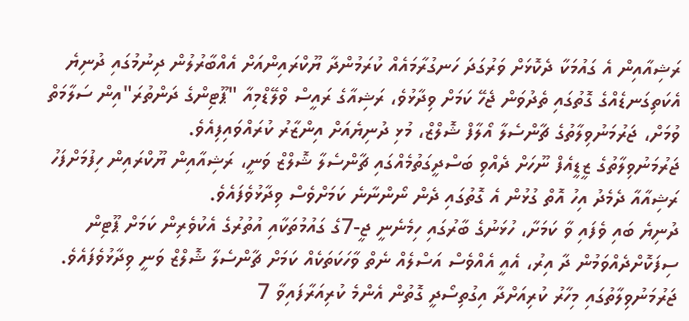ރަޝިއާއިން އެ ގައުމަކާ ދެކޮޅަށް ވަރުގަދަ ހަނގުރާމައެއް ކުރަމުންދާ ޔޫކްރައިންއަށް އެއްބާރުލުން ދިނުމުގައި ދުނިޔެ އެކަތިގަނޑެއްގެ ގޮތުގައި ތެދުވަން ޖެހޭ ކަމަށް ވިދާޅުވެ، ރަޝިއާގެ ރައީސް ވްލޭޑްމިއާ "ޕޫޓިންގެ ދަންތުރަ"އިން ސަލާމަތް ވުމަށް، ޖަރުމަނުވިލާތުގެ ޗާންސެލާ އޯލާފް ޝޮލްޒް، މުޅި ދުނިޔެއަށް އިންޒާރު ކުރައްވައިފިއެވެ.
ޖަރުމަނުވިލާތުގެ ޒީޑީއެފް ނޫހަށް ދެއްވި ބަސްދީގަތުމެއްގައި ޗާންސެލާ ޝޮލްޒް ވަނީ، ރަޝިއާއިން ޔޫކްރައިން ހިފުމަށްފަހު ރަޝިއާއާ ދެމެދު އިހު އޮތް ގުޅުން އެ ގޮތުގައި ދެން ނޯންނާނެ ކަމަށްވެސް ވިދާޅުވެފައެވެ.
ދުނިޔެ ބައި ވެފައި ވާ ކަމަށާ، ހުޅަނުގެ ބާރުގައި ހިމެނެނީ ޖީ-7ގެ ގައުމުތަކާއި އުތުރުގެ އެކުވެރިން ކަމަށް ޕޫޓިން ސިފަކޮށްދެއްވަމުން ދާ އިރު، އެއީ އެއްވެސް އަސްލެއް ނެތް ވާހަކަތަކެއް ކަމަށް ޗާންސެލާ ޝޮލްޒް ވަނީ ވިދާޅުވެފައެވެ.
ޖަރުމަނުވިލާތުގައި މިހާރު ކުރިއަށްދާ އިގުތިސޯދީ ގޮތުން އެންމެ ކުރިއަރާފައިވާ 7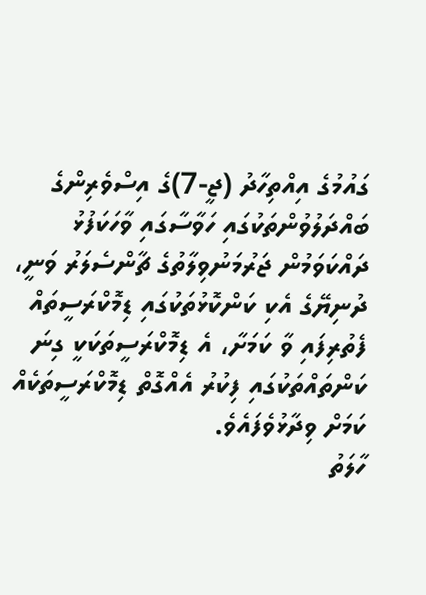ގައުމުގެ އިއްތިހާދު (ޖީ-7)ގެ އިސްވެރިންގެ ބައްދަލުވުންތަކުގައި ހަވާސާގައި ވާހަކަފުޅު ދައްކަވަމުން ޖަރުމަނުވިލާތުގެ ޗާންސެލަރު ވަނީ، ދުނިޔޭގެ އެކި ކަންކޮޅުތަކުގައި ޑިމޮކްރަސީތައް ފެތުރިފައި ވާ ކަމަށާ، އެ ޑިމޮކްރަސީތަކަކީ ގިނަ ކަންތައްތަކުގައި ފިކުރު އެއްގޮތް ޑިމޮކްރަސީތަކެއް ކަމަށް ވިދާޅުވެފައެވެ.
ހާލަތު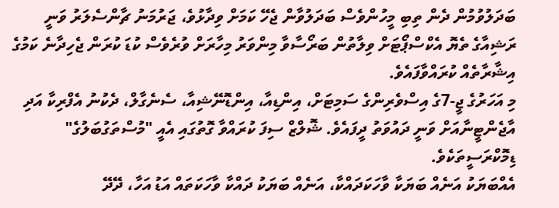ބަދަލުވުމުން ދެން ތިބި މީހުންވެސް ބަދަލުވާން ޖެހޭ ކަމަށް ވިދާޅުވެ، ޖަރުމަނު ޗާންސެލަރު ވަނީ ރަޝިއާގެ ތެޔޮ އެކްސްޕޯޓަށް ވިލާތުން ބަރޯސާވާ މިންވަރު މިހާރަށް ވުރެވެސް ކުޑަ ކުރަން ޖެހިދާނެ ކަމުގެ އިޝާރާތެއް ކުރައްވާފައެވެ.
މި އަހަރުގެ ޖީ-7ގެ އިސްވެރިންގެ ސަމިޓަށް، އިންޑިއާ، އިންޑޮނޭޝިއާ، ސެނެގާލް، ދެކުނު އެފްރިކާ އަދި އާޖެންޓީނާއަށް ވަނީ ދައުވަތު ދީފައެވެ. ޝޮލްޒް ސިފަ ކުރައްވާ ގޮތުގައި އެއީ "މުސްތަގުބަލުގެ" ޑިމޮކްރަސީތަކެވެ.
އެއްބަޔަކު އަނެއް ބަޔަކާ ވާހަކަދައްކާ، އަނެއް ބަޔަކު ދައްކާ ވާހަކަތައް އަޑު އަހާ، ދޭދޭ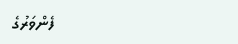ފެންވަރުގެ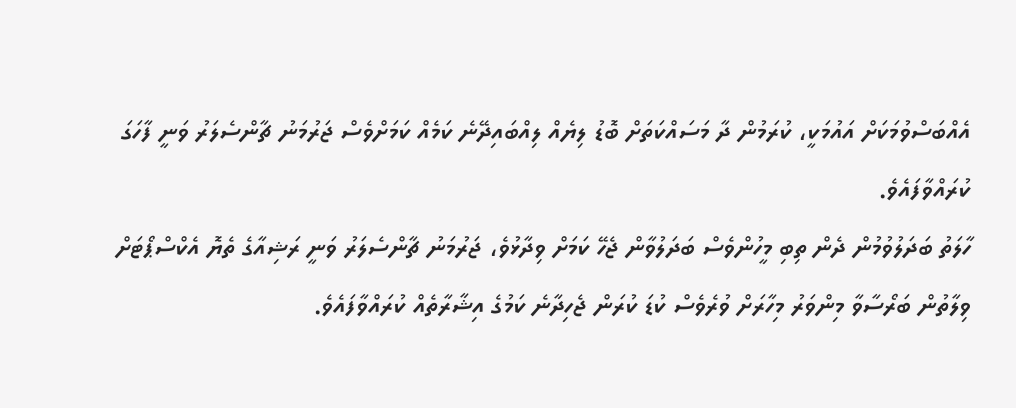އެއްބަސްވުމަކަށް އައުމަކީ، ކުރަމުން ދާ މަސައްކަތަށް ބޮޑު ލިޔެއް ލިއްބައިދޭނެ ކަމެއް ކަމަށްވެސް ޖަރުމަނު ޗާންސެލަރު ވަނީ ފާހަގަ ކުރައްވާފައެވެ.
ހާލަތު ބަދަލުވުމުން ދެން ތިބި މީހުންވެސް ބަދަލުވާން ޖެހޭ ކަމަށް ވިދާޅުވެ، ޖަރުމަނު ޗާންސެލަރު ވަނީ ރަޝިއާގެ ތެޔޮ އެކްސްޕޯޓަށް ވިލާތުން ބަރޯސާވާ މިންވަރު މިހާރަށް ވުރެވެސް ކުޑަ ކުރަން ޖެހިދާނެ ކަމުގެ އިޝާރާތެއް ކުރައްވާފައެވެ.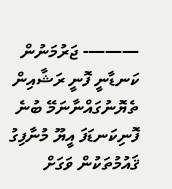———- ޖަރުމަނުން ކަނޑާނީ ފޮނީ ރަޝާއިން ތެޔޮނުގައްނާނަމޭ ބުނެ ފޮނިކަނޑަފަ އީޔޫ މުނާފިގު ޤައުމުތަކުން ވަގަށް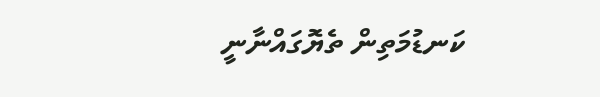ކަނޑުމަތިން ތެޔޮގައްނާނީ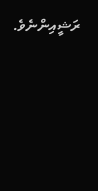ރަޝީއިންނެވެ.